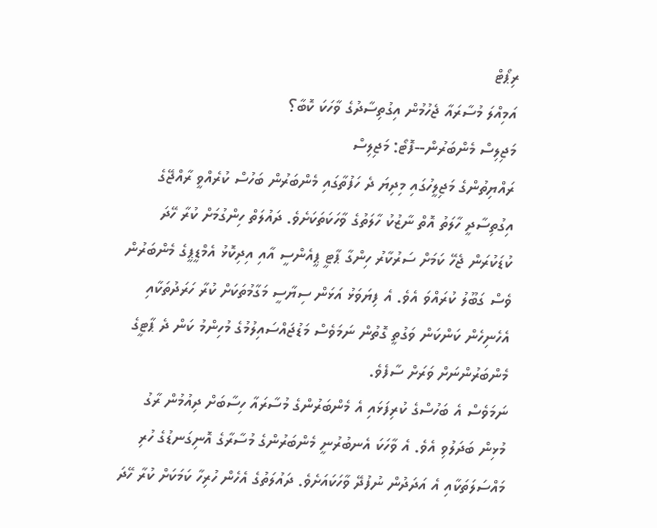ރިޕޯޓް
އަމިއްލަ މުސާރައާ ޖެހުމުން އިގުތިސާދުގެ ވާހަކަ ކޮބާ؟
މަޖިލިސް މެންބަރުން--ފޮޓޯ: މަޖިލިސް
ރައްޔިތުންގެ މަޖިލީހުގައި މިދިޔަ ދެ ހަފުތާގައި މެންބަރުން ބަހުސް ކުރެއްވީ ރާއްޖޭގެ އިގުތިސާދީ ހާލަތު އޮތް ނާޒުކު ހާލަތުގެ ވާހަކަތަކަށެވެ. ދައުލަތް ހިންގުމަށް ކުރާ ހޭދަ ކުޑަކުރަން ޖެހޭ ކަމަށް ސަރުކާރު ހިންގާ ޕާޓީ ޕީއެންސީ އާއި އިދިކޮޅު އެމްޑީޕީގެ މެންބަރުން ވެސް ގަބޫލު ކުރައްވަ އެވެ. އެ ފިޔަވަޅު އަޅަން ސިޔާސީ މަގާމުތަކަށް ކުރާ ހަރަދުތަކާއި އެހެނިހެން ކަންކަން ވަގުތީ ގޮތުން ނަމަވެސް މަޑުޖައްސައިލުމުގެ މުހިންމު ކަން ދެ ޕާޓީގެ މެންބަރުންނަށް ވަރަށް ސާފެވެ.
ނަމަވެސް އެ ބަހުސްގެ ކުރިފަޅައި އެ މެންބަރުންގެ މުސާރައާ ހިސާބަށް ދިއުމުން ރާގު މުޅިން ބަދަލުވި އެވެ. އެ ވާހަކަ އެނބުރުނީ މެންބަރުންގެ މުސާރާގެ އޮނިގަނޑުގެ ހުރި މައްސަލަތަކާއި އެ އަދަދުން ނުފުދޭ ވާހަކައަށެވެ. ދައުލަތުގެ އެހެން ހުރިހާ ކަމަކަށް ކުރާ ހޭދަ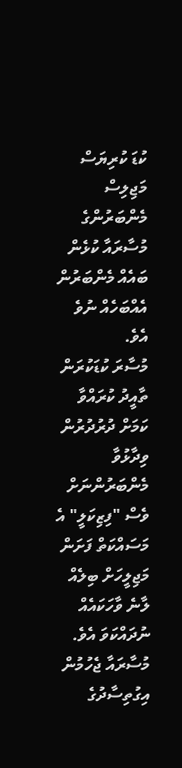ކުޑަ ކުރިޔަސް މަޖިލިސް މެންބަރުންގެ މުސާރައާ ކުޅެން ބައެއް މެންބަރުން އެއްބަހެއް ނުވެ އެވެ.
މުސާރަ ކުޑަކުރަން ތާއީދު ކުރައްވާ ކަމަށް ދުރުދުރުން ވިދާޅުވާ މެންބަރުންނަށް ވެސް "ފިޒިކަލީ" އެ މަސައްކަތް ފަށަން މަޖިލީހަށް ބިލެއް ލާނެ ވާހަކައެއް ނުދައްކަވަ އެވެ. މުސާރައާ ޖެހުމުން އިގުތިސާދުގެ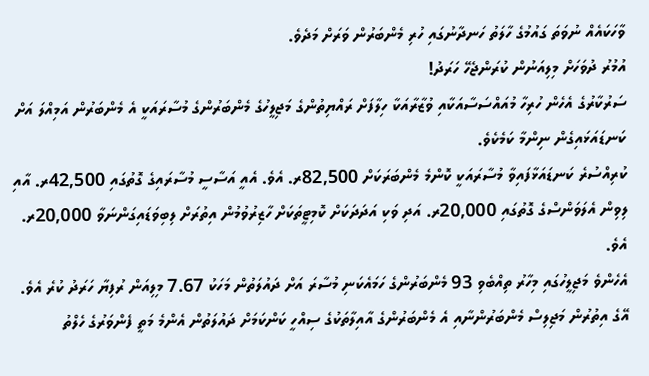ވާހަކައެއް ނުވަތަ ގައުމުގެ ހާލަތު ހަނދާނުގައި ހުރި މެންބަރުން ވަރަށް މަދެވެ.
އުމުރު ދުވަހަށް މިލިއަނުން ކުރަންޖެހޭ ހަރަދު!
ސަރުކާރުގެ އެހެން ހުރިހާ މުއައްސަސާއަކާއި ވުޒާރާއަކާ ހިލާފަށް ރައްޔިތުންގެ މަޖިލީހުގެ މެންބަރުންގެ މުސާރައަކީ އެ މެންބަރުން އަމިއްލަ އަށް ކަނޑައަޅައިގެން ނިންމާ ކަމެކެވެ.
ކުރިއްސުރެ ކަނޑައަޅާފައިވާ މުސާރައަކީ ކޮންމެ މެންބަރަކަށް 82,500ރ. އެވެ. އެއީ އަސާސީ މުސާރައިގެ ގޮތުގައި 42,500ރ. އާއި ލިވިން އެލަވަންސްގެ ގޮތުގައި 20,000ރ. އަދި ވަކި އަދަދަކަށް ކޮމިޓީތަކަށް ހާޒިރުވުމުން އިތުރަށް ލިބިވަޑައިގަންނަވާ 20,000ރ. އެވެ.
އެހެންވެ މަޖިލީހުގައި މިހާރު ތިއްބެވި 93 މެންބަރުންގެ ހަމައެކަނި މުސާރަ އަށް ދައުލަތުން މަހަކު 7.67 މިލިއަން ރުފިޔާ ހަރަދު ކުރެ އެވެ.
އޭގެ އިތުރުން މަޖިލިސް މެންބަރުންނާއި އެ މެންބަރުންގެ އާއިލާތަކުގެ ސިއްހީ ކަންކަމަށް ދައުލަތުން އެންމެ މަތީ ފެންވަރުގެ ހެލްތު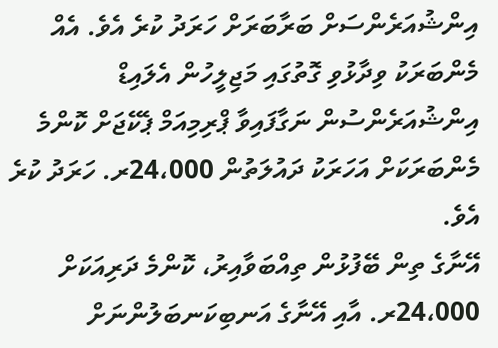އިންޝުއަރެންސަށް ބަރާބަރަށް ހަރަދު ކުރެ އެވެ. އެއް މެންބަރަކު ވިދާޅުވި ގޮތުގައި މަޖިލީހުން އެލައިޑް އިންޝުއަރެންސުން ނަގާފައިވާ ޕްރިމިއަމް ޕެކޭޖަށް ކޮންމެ މެންބަރަކަށް އަހަރަކު ދައުލަތުން 24،000ރ. ހަރަދު ކުރެ އެވެ.
އޭނާގެ ތިން ބޭފުޅުން ތިއްބަވާއިރު، ކޮންމެ ދަރިއަކަށް 24،000ރ. އާއި އޭނާގެ އަނބިކަނބަލުންނަށް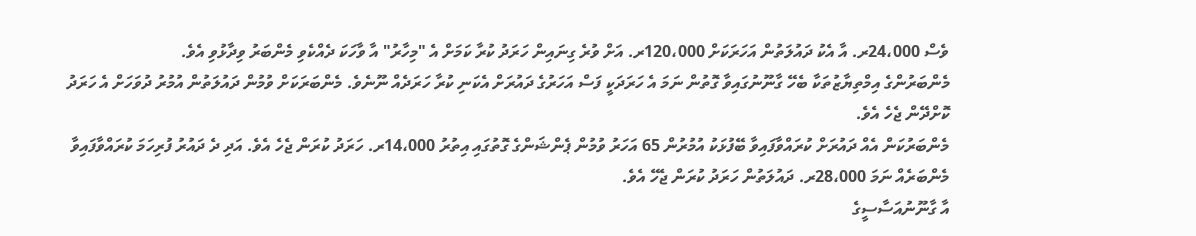ވެސް 24،000ރ. އާ އެކު ދައުލަތުން އަހަރަކަށް 120،000ރ. އަށް ވުރެ ގިނައިން ހަރަދު ކުރާ ކަމަށް އެ "މިހާރު" އާ ވާހަކަ ދެއްކެވި މެންބަރު ވިދާޅުވި އެވެ.
މެންބަރުންގެ އިމްތިޔާޒުތަކާ ބެހޭ ގާނޫނުގައިވާ ގޮތުން ނަމަ އެ ހަރަދަކީ ފަސް އަހަރުގެ ދައުރަށް އެކަނި ކުރާ ހަރަދެއް ނޫނެވެ. މެންބަރަކަށް ވުމުން ދައުލަތުން އުމުރު ދުވަހަށް އެ ހަރަދު ކޮށްދޭން ޖެހެ އެވެ.
މެންބަރުކަން އެއް ދައުރަށް ކުރައްވާފައިވާ ބޭފުޅަކު އުމުރުން 65 އަހަރު ވުމުން ޕެންޝަންގެ ގޮތުގައި އިތުރު 14،000ރ. ހަރަދު ކުރަން ޖެހެ އެވެ. އަދި ދެ ދައުރު ފުރިހަމަ ކުރައްވާފައިވާ މެންބަރެއް ނަމަ 28،000ރ. ދައުލަތުން ހަރަދު ކުރަން ޖެހޭ އެވެ.
އާ ގާނޫނުއަސާސީގެ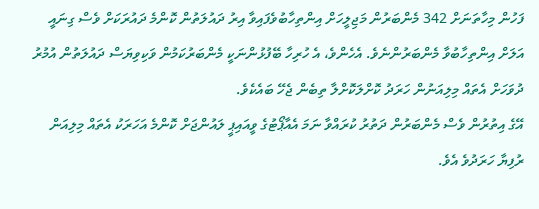ފަހުން މިހާތަނަށް 342 މެންބަރުން މަޖިލީހަށް އިންތިހާބުވެފައިވާ އިރު ދައުލަތުން ކޮންމެ ދައުރަކަށް ވެސް ގިނައީ އަލަށް އިންތިހާބުވާ މެންބަރުންނެވެ. އެހެންވެ، އެ ހުރިހާ ބޭފުޅުންނަކީ މެންބަރުކަމުން ވަކިވިޔަސް ދައުލަތުން އުމުރު ދުވަހަށް އެތައް މިލިއަނުން ހަރަދު ކޮށްލަކޮށްލާ ތިބެން ޖެހޭ ބައެކެވެ.
އޭގެ އިތުރުން ވެސް މެންބަރުން ދަތުރު ކުރައްވާ ނަމަ އެއާޕޯޓުގެ ވީއައިޕީ ލައުންޖަށް ކޮންމެ އަހަރަކު އެތައް މިލިއަން ރުފިޔާ ހަރަދުވެ އެވެ.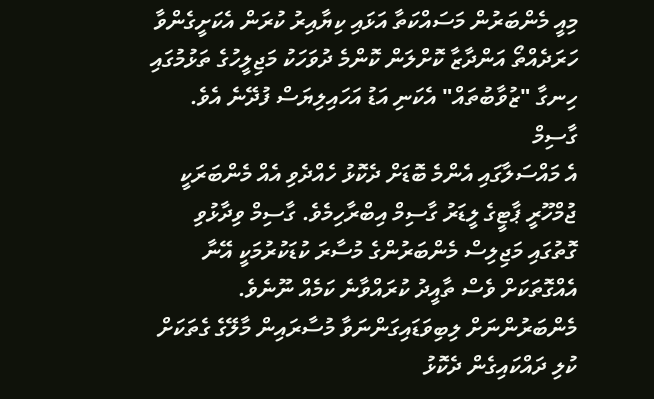މިއީ މެންބަރުން މަސައްކަތާ އަޅައި ކިޔާއިރު ކުރަން އެކަށީގެންވާ ހަރަދެއްތޯ އަންދާޒާ ކޮށްލަން ކޮންމެ ދުވަހަކު މަޖިލީހުގެ ތަޅުމުގައި ހިނގާ "ޒުވާބުތައް" އެކަނި އަޑު އަހައިލިޔަސް ފުދޭނެ އެވެ.
ގާސިމް
އެ މައްސަލާގައި އެންމެ ބޮޑަށް ދެކޮޅު ހެއްދެވި އެއް މެންބަރަކީ ޖުމްހޫރީ ޕާޓީގެ ލީޑަރު ގާސިމް އިބްރާހިމެވެ. ގާސިމް ވިދާޅުވި ގޮތުގައި މަޖިލިސް މެންބަރުންގެ މުސާރަ ކުޑަކުރުމަކީ އޭނާ އެއްގޮތަކަށް ވެސް ތާއީދު ކުރައްވާނެ ކަމެއް ނޫނެވެ. މެންބަރުންނަށް ލިބިވަޑައިގަންނަވާ މުސާރައިން މާލޭގެ ގެތަކަށް ކުލި ދައްކައިގެން ދެކޮޅު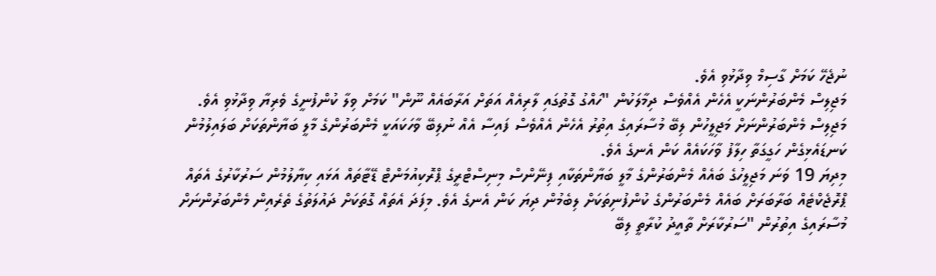ނުޖެހޭ ކަމަށް ގާސިމް ވިދާޅުވި އެވެ.
މަޖިލިސް މެންބަރުންނަކީ އެހެން އެއްވެސް ދިމާލަކުން "ހައްގު ގޮތުގައި ލާރިއެއް އަތަށް އަރާބައެއް ނޫން" ކަމަށް ވިލާ ކުންފުނީގެ ވެރިޔާ ވިދާޅުވި އެވެ.
މަޖިލިސް މެންބަރުންނަށް މަޖިލީހުން ލިބޭ މުސާރައިގެ އިތުރު އެހެން އެއްވެސް ފައިސާ އެއް ނުލިބޭ ވާހަކައަކީ މެންބަރުންގެ މާލީ ބަޔާންތަކަށް ބަލައިލުމުން ކަނޑައެޅިގެން ހަގީގަތާ ހިލާފު ވާހަކައެއް ކަން އެނގެ އެވެ.
މިދިޔަ 19 ވަނަ މަޖިލީހުގެ ބައެއް މެންބަރުންގެ މާލީ ބަޔާންތަކާއި ފިނޭންސް މިނިސްޓްރީގެ ޕްރޮކިއުމަންޓް ޑޭޓާތައް އަޅައި ކިޔާލުމުން ސަރުކާރުގެ އެތައް ޕްރޮޖެކްޓެއް ބަރާބަރަށް ބައެއް މެންބަރުންގެ ކުންފުނިތަކަށް ލިބެމުން ދިޔަ ކަން އެނގެ އެވެ. މިފަދަ އެތައް ގޮތަކަށް ދައުލަތުގެ ތެރެއިން މެންބަރުންނަށް މުސާރައިގެ އިތުރުން "ސަރުކާރަށް ތާއީދު ކުރާތީ ލިބޭ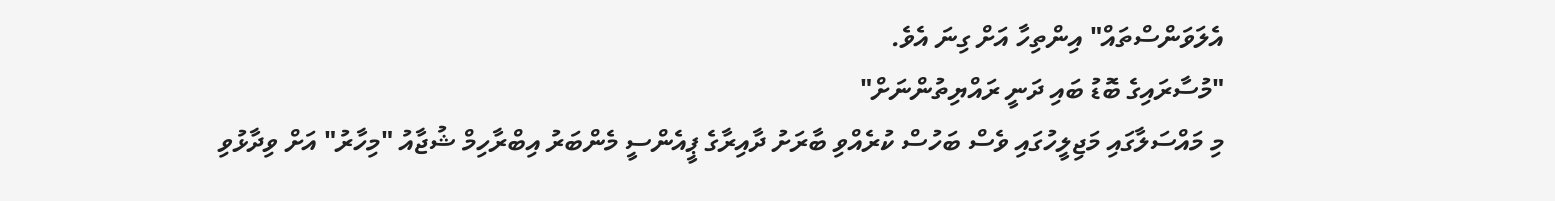އެލަވަންސްތައް" އިންތިހާ އަށް ގިނަ އެވެ.
"މުސާރައިގެ ބޮޑު ބައި ދަނީ ރައްޔިތުންނަށް"
މި މައްސަލާގައި މަޖިލީހުގައި ވެސް ބަހުސް ކުރެއްވި ބާރަށު ދާއިރާގެ ޕީއެންސީ މެންބަރު އިބްރާހިމް ޝުޖާއު "މިހާރު" އަށް ވިދާޅުވި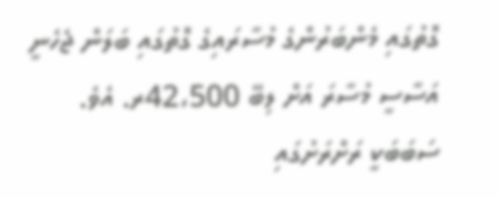ގޮތުގައި މެންބަރުންގެ މުސާރައިގެ ގޮތުގައި ބަލަން ޖެހެނީ އަސާސީ މުސާރަ އަށް ލިބޭ 42،500ރ. އެވެ.
ސަބަބަކީ ރަށްރަށުގައި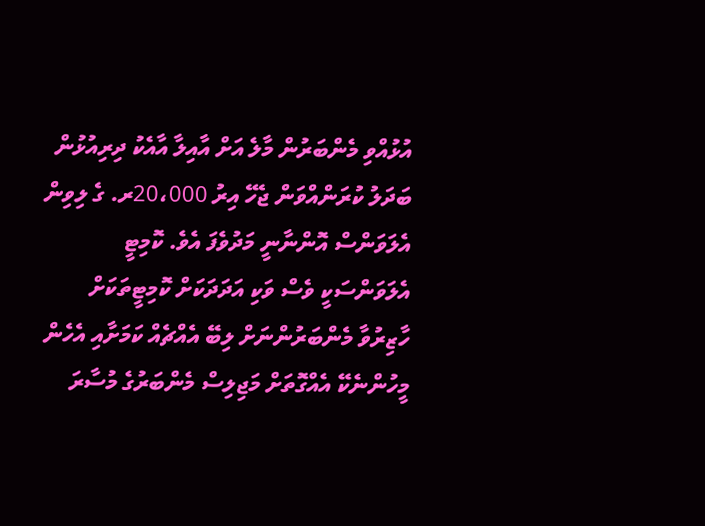އުޅުއްވި މެންބަރުން މާލެ އަށް އާއިލާ އާއެކު ދިރިއުޅުން ބަދަލު ކުރަންއްވަން ޖެހޭ އިރު 20،000ރ. ގެ ލިވިން އެލަވަންސް އޮންނާނީ މަދުވެފަ އެވެ. ކޮމިޓީ އެލަވަންސަކީ ވެސް ވަކި އަދަދަކަށް ކޮމިޓީތަކަށް ހާޒިރުވާ މެންބަރުންނަށް ލިބޭ އެއްޗެއް ކަމަށާއި އެހެން މީހުންނެކޭ އެއްގޮތަށް މަޖިލިސް މެންބަރުގެ މުސާރަ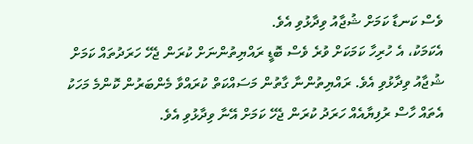ވެސް ކަނޑާ ކަމަށް ޝުޖާއު ވިދާޅުވި އެވެ.
އެކަމަކު، އެ ހުރިހާ ކަމަކަށް ވުރެ ވެސް ބޮޑީ ރައްޔިތުންނަށް ކުރަން ޖެހޭ ހަރަދުތައް ކަމަށް ޝުޖާއު ވިދާޅުވި އެވެ. ރައްޔިތުންނާ ގާތުން މަސައްކަތް ކުރައްވާ މެންބަރުން ކޮންމެ މަހަކު އެތައް ހާސް ރުފިޔާއެއް ހަރަދު ކުރަން ޖެހޭ ކަމަށް އޭނާ ވިދާޅުވި އެވެ.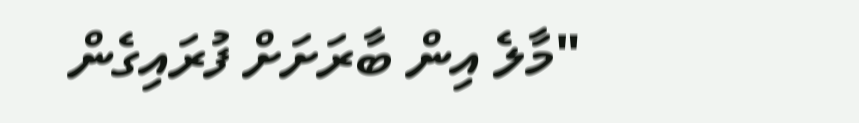"މާލެ އިން ބާރަށަށް ފުރައިގެން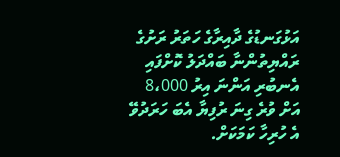އަޅުގަނޑުގެ ދާއިރާގެ ހަތަރު ރަށުގެ ރައްޔިތުންނާ ބައްދަލު ކޮށްފައި އެނބުރި އަންނަ އިރު 8،000 އަށް ވުރެ ގިނަ ރުފިޔާ އެބަ ހަރަދުވޭ އެ ހުރިހާ ކަމަކަށް.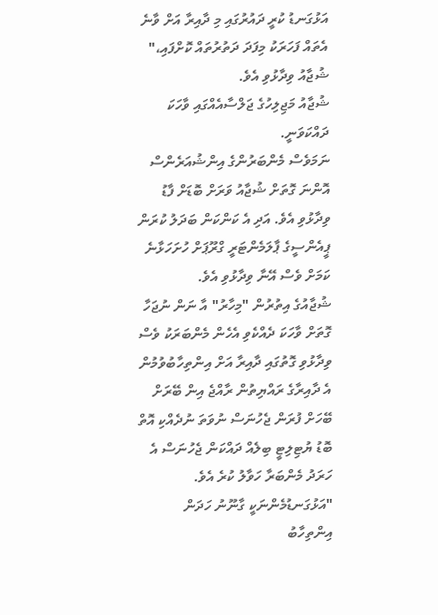އަޅުގަނޑު ކުރީ ދައުރުގައި މި ދާއިރާ އަށް ވާނެ އެތައް ފަހަރަކު މިފަދަ ދަތުރުތައް ކޮށްފައި،" ޝުޖާއު ވިދާޅުވި އެވެ.
ޝުޖާއު މަޖިލިހުގެ ޖަލްސާއެއްގައި ވާހަކަ ދައްކަވަނީ.
ނަމަވެސް މެންބަރުންގެ އިންޝުއަރެންސް އޮންނަ ގޮތަށް ޝުޖާއު ވަރަށް ބޮޑަށް ފާޑު ވިދާޅުވި އެވެ. އަދި އެ ކަންކަން ބަދަލު ކުރަން ޕީއެންސީގެ ޕާލަމެންޓަރީ ގްރޫޕަށް ހުށަހަޅާނެ ކަމަށް ވެސް އޭނާ ވިދާޅުވި އެވެ.
ޝުޖާއުގެ އިތުރުން "މިހާރު" އާ ނަން ނުޖަހާ ގޮތަށް ވާހަކަ ދެއްކެވި އެހެން މެންބަރަކު ވެސް ވިދާޅުވި ގޮތުގައި ދާއިރާ އަށް އިންތިހާބުވުމުން އެ ދާއިރާގެ ރައްޔިތުން ރާއްޖެ އިން ބޭރަށް ބޭހަށް ފުރަން ޖެހުނަސް ނުވަތަ ނުދެއްކި އޮތް ބޮޑު ޔުޓިލިޓީ ބިލެއް ދައްކަން ޖެހުނަސް އެ ހަރަދު މެންބަރާ ހަވާލު ކުރެ އެވެ.
"އަޅުގަނޑުމެންނަކީ ގާނޫނު ހަދަން އިންތިހާބު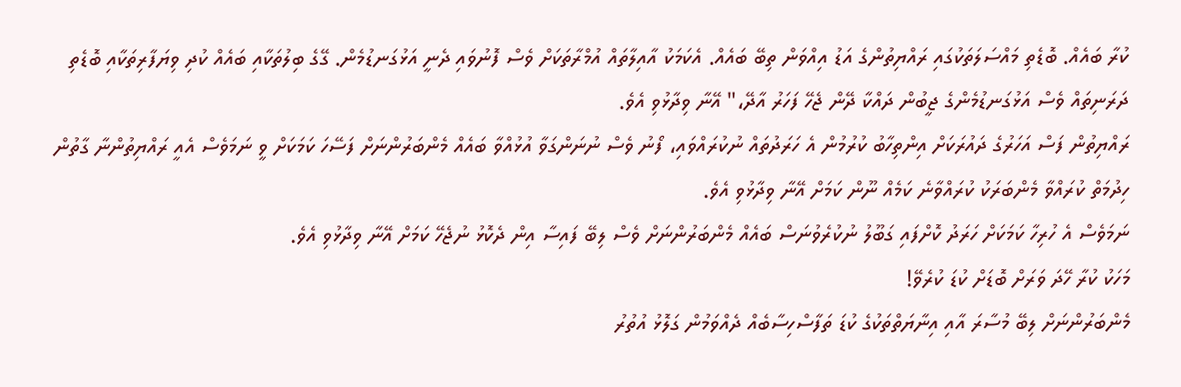ކުރާ ބައެއް. ބޮޑެތި މައްސަލަތަކުގައި ރައްޔިތުންގެ އަޑު އިއްވަން ތިބޭ ބައެއް. އެކަމަކު އާއިލާތައް އުމްރާތަކަށް ވެސް ފޮނުވައި ދެނީ އަޅުގަނޑުމެން. ގޭގެ ބިލުތަކާއި ބައެއް ކުދި ވިޔަފާރިތަކާއި ބޮޑެތި ދަރަނިތައް ވެސް އަޅުގަނޑުމެންގެ ޖީބުން ދައްކާ ދޭން ޖެހޭ ފަހަރު އާދޭ،" އޭނާ ވިދާޅުވި އެވެ.
ރައްޔިތުން ފަސް އަހަރުގެ ދައުރަކަށް އިންތިހާބު ކުރުމުން އެ ހަރަދުތައް ނުކުރައްވައި، ފޯނު ވެސް ނުނަންގަވާ އުޅުއްވާ ބައެއް މެންބަރުންނަށް ފަސޭހަ ކަމަކަށް ވީ ނަމަވެސް އެއީ ރައްޔިތުންނާ ގާތުން ހިދުމަތް ކުރައްވާ މެންބަރަކު ކުރައްވާނެ ކަމެއް ނޫން ކަމަށް އޭނާ ވިދާޅުވި އެވެ.
ނަމަވެސް އެ ހުރިހާ ކަމަކަށް ހަރަދު ކޮށްފައި ގަބޫލު ނުކުރެވުނަސް ބައެއް މެންބަރުންނަށް ވެސް ލިބޭ ފައިސާ އިން ދެކޮޅު ނުޖެހޭ ކަމަށް އޭނާ ވިދާޅުވި އެވެ.
މަހަކު ކުރާ ހޭދަ ވަރަށް ބޮޑަށް ކުޑަ ކުރެވޭ!
މެންބަރުންނަށް ލިބޭ މުސާރަ އާއި އިނާޔަތްތަކުގެ ކުޑަ ތަފާސްހިސާބެއް ދެއްވަމުން ގަލޮޅު އުތުރު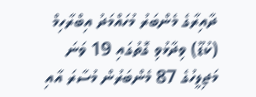ދާއިރާގެ މެންބަރު މުހައްމަދު އިބްރާހިމް (ކުޑޫ) ވިދާޅުވި ގޮތުގައި 19 ވަނަ މަޖިލީހުގެ 87 މެންބަރުން މުސާރަ އާއި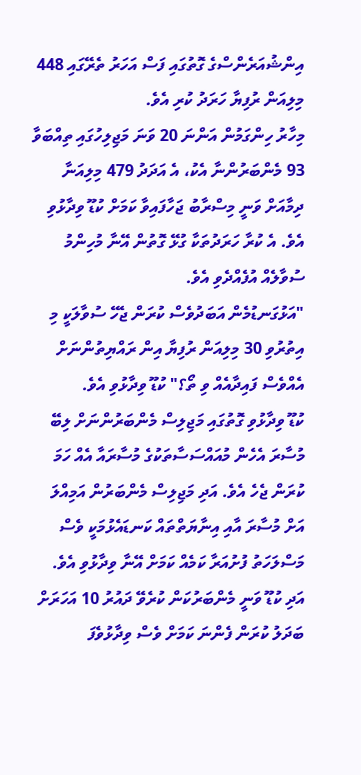އިންޝުއަރެންސްގެ ގޮތުގައި ފަސް އަހަރު ތެރޭގައި 448 މިލިއަން ރުފިޔާ ހަރަދު ކުރި އެވެ.
މިހާރު ހިންގަމުން އަންނަ 20 ވަނަ މަޖިލިހުގައި ތިއްބަވާ 93 މެންބަރުންނާ އެކު، އެ އަދަދު 479 މިލިއަނާ ދިމާއަށް ވަނީ މިސްރާބު ޖަހާފައިވާ ކަމަށް ކުޑޫ ވިދާޅުވި އެވެ. އެ ކުރާ ހަރަދުތަކާ ގުޅޭ ގޮތުން އޭނާ މުހިންމު ސުވާލެއް އުފެއްދެވި އެވެ.
"އަޅުގަނޑުމެން އަބަދުވެސް ކުރަން ޖެހޭ ސުވާލަކީ މި އިތުރުވި 30 މިލިއަން ރުފިޔާ އިން ރައްޔިތުންނަށް އެއްވެސް ފައިދާއެއް ވި ތޯ؟" ކުޑޫ ވިދާޅުވި އެވެ.
ކުޑޫ ވިދާޅުވި ގޮތުގައި މަޖިލިސް މެންބަރުންނަށް ލިބޭ މުސާރަ އެހެން މުއައްސަސާތަކުގެ މުސާރައާ އެއް ހަމަ ކުރަން ޖެހެ އެވެ. އަދި މަޖިލިސް މެންބަރުން އަމިއްލަ އަށް މުސާރަ އާއި އިނާޔަތްތައް ކަނޑައެޅުމަކީ ވެސް މަސްލަހަތު ފުށުއަރާ ކަމެއް ކަމަށް އޭނާ ވިދާޅުވި އެވެ. އަދި ކުޑޫ ވަނީ މެންބަރުކަން ކުރެވޭ ދައުރު 10 އަހަރަށް ބަދަލު ކުރަން ފެންނަ ކަމަށް ވެސް ވިދާޅުވެފަ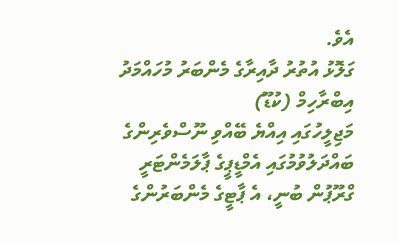އެވެ.
ގަލޮޅު އުތުރު ދާއިރާގެ މެންބަރު މުހައްމަދު އިބްރާހިމް (ކުޑޫ)
މަޖިލީހުގައި އިއްޔެ ބޭއްވި ނޫސްވެރިންގެ ބައްދަލުވުމުގައި އެމްޑީޕީގެ ޕާލަމެންޓަރީ ގްރޫޕުން ބުނީ، އެ ޕާޓީގެ މެންބަރުންގެ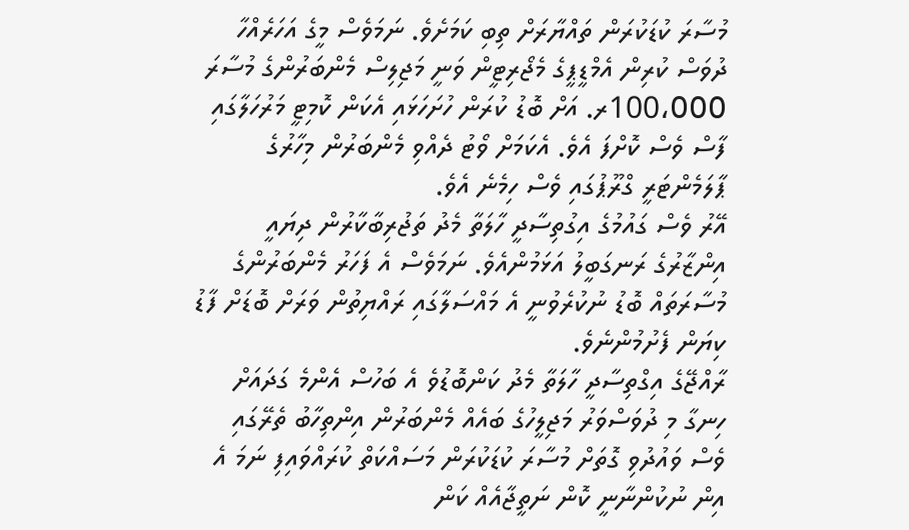މުސާރަ ކުޑަކުރަން ތައްޔާރަށް ތިބި ކަމަށެވެ. ނަމަވެސް މީގެ އަހަރެއްހާ ދުވަސް ކުރިން އެމްޑީޕީގެ މެޖޯރިޓީން ވަނީ މަޖިލިސް މެންބަރުންގެ މުސާރަ 100،000ރ. އަށް ބޮޑު ކުރަން ހުށަހަޅައި އެކަން ކޮމިޓީ މަރުހަލާގައި ފާސް ވެސް ކޮށްފަ އެވެ. އެކަމަށް ވޯޓު ދެއްވި މެންބަރުން މިހާރުގެ ޕާލަމެންޓަރީ ގްރޫޕުގައި ވެސް ހިމެނެ އެވެ.
އޭރު ވެސް ގައުމުގެ އިގުތިސާދީ ހާލަތާ މެދު ތަޖުރިބާކާރުން ދިޔައީ އިންޒާރުގެ ރަނގަބީލު އަޅަމުންއެވެ. ނަމަވެސް އެ ފަހަރު މެންބަރުންގެ މުސާރަތައް ބޮޑު ނުކުރެވުނީ އެ މައްސަލާގައި ރައްޔިތުން ވަރަށް ބޮޑަށް ފާޑު ކިޔަން ފެށުމުންނެވެ.
ރާއްޖޭގެ އިގްތިސާދީ ހާލަތާ މެދު ކަންބޮޑުވެ އެ ބަހުސް އެންމެ ގަދައަށް ހިނގާ މި ދުވަސްވަރު މަޖިލީހުގެ ބައެއް މެންބަރުން އިންތިހާބު ތެރޭގައި ވެސް ވައުދުވި ގޮތަށް މުސާރަ ކުޑަކުރަން މަސައްކަތް ކުރައްވައިފި ނަމަ އެ އިން ނުކުންނާނީ ކޮން ނަތީޖާއެއް ކަން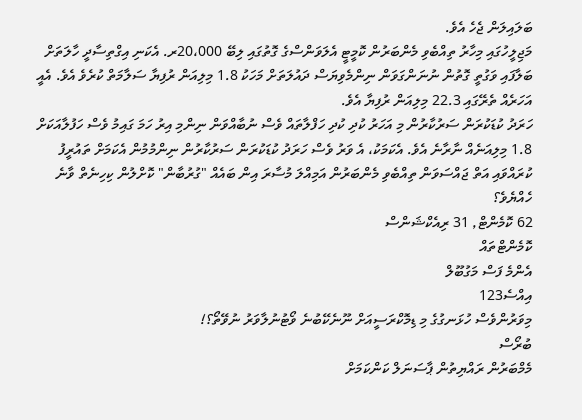ބަލައިލަން ޖެހެ އެވެ.
މަޖިލީހުގައި މިހާރު ތިއްބެވި މެންބަރުން ކޮމީޓީ އެލަވަންސްގެ ގޮތުގައި ލިބޭ 20،000ރ. އެކަނި އިގްތިސާދީ ހާލަތަށް ބަލާފައި ވަގުތީ ގޮތުން ނުނަންގަވަން ނިންމެވިޔަސް ދައުލަތަށް މަހަކު 1.8 މިލިއަން ރުފިޔާ ސަލާމަތް ކުރެވެ އެވެ. އެއީ އަހަރެއް ތެރޭގައި 22.3 މިލިއަން ރުފިޔާ އެވެ.
ހަރަދު ކުޑަކުރަން ސަރުކާރުން މި އަހަރު ކުދި ކުދި ހަފްލާތައް ވެސް ނުބާއްވަން ނިންމި އިރު ހަމަ ގައިމު ވެސް ހަފުލާއަކަށް 1.8 މިލިއަނެއް ނާރާނެ އެވެ. އެކަމަކު، އެ ވަރު ވެސް ހަރަދު ކުޑަކުރަން ސަރުކާރުން ނިންމުމުން އެކަމަށް ތައުރީފު ކުރައްވައި އަތް ޖައްސަވަން ތިއްބެވި މެންބަރުން އަމިއްލަ މުސާރަ އިން ބައެއް "ގުރުބާން" ކޮށްލުން ކިހިނެތް ވާނެ ހެއްޔެވެ؟
62 ކޮމެންޓް, 31 ރިއެކްޝަންސް
ކޮމެންޓްތައް
އެންމެ ފަސް މަގުބޫލް
އިއްސެ123
މިވަރުންވެސް ހުޅަނގުގެ މި ޑިމޮކްރަސީއަށް ނޫނެކޭބުނެ ވޯޓުނުލާވަރު ނުވޭތޯ؟!
ބުރޯސް
މެމްބަރުން ރައްޔިތުން ޕާސަނަލް ކަންކަމަށް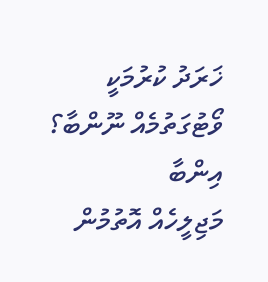ޚަރަދު ކުރުމަކީ ވޯޓުގަތުމެއް ނޫންބާ؟
އިންބާ
މަޖިލީހެއް އޮތުމުން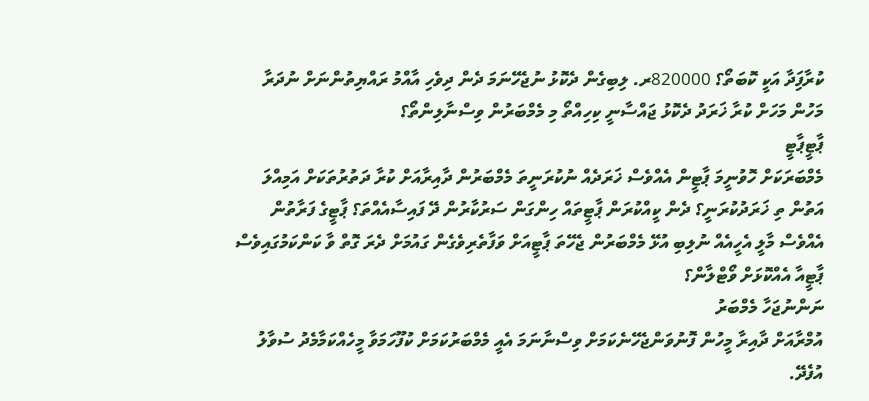ކުރާފަިދާ އަކީ ކޮބަތޯ؟ 820000ރ. ލިބިގެން ދެކޮޅު ނުޖެހޭނަމަ ދެން ދިވެހި އާއްމު ރައްޔިތުންނަށް ނުދަރާ މަހުން މަހަށް ކުރާ ޚަރަދު ދެކޮޅު ޖައްސާނީ ކިހިއްތޯ މި މެމްބަރުން ވިސްނާލިންތޯ؟
ޕާޓީޕާޓީ
މެމްބަރަކަށް ހޮވުނީމަ ޕާޓީން އެއްވެސް ޚަރަދެއް ނުކުރަނީތަ މެމްބަރުން ދާއިރާއަށް ކުރާ ދަތުރުތަކަށް އަމިއްލަ އަތުން ތި ޚަރަދުކުރަނީ؟ ދެން ކީއްކުރަން ޕާޓީތައް ހިންގަން ސަރުކާރުން ދޭ ފައިސާއެއްތަ؟ ޕާޓީގެ ފަރާތުން އެއްވެސް މާލީ އެހީއެއް ނުލިބި އުޅޭ މެމްބަރުން ޖެހޭތަ ޕާޓީއަށް ވަފާތެރިވެގެން ގައުމަށް ދެރަ ގޮތް ވާ ކަންކަމުގައިވެސް ޕާޓީއާ އެއްކޮޅަށް ވޯޓްލާން؟
ނަންނުޖަހާ މެމްބަރު
އުމްރާއަށް ދާއިރާ މީހުން ފޮނުވަންޖެހޭނެކަމަށް ވިސްނާނަމަ އެއީ މެމްބަރުކަމަށް ކުފޫހަމަވާ މީހެއްކަމާމެދު ސުވާލު އުފެދޭ.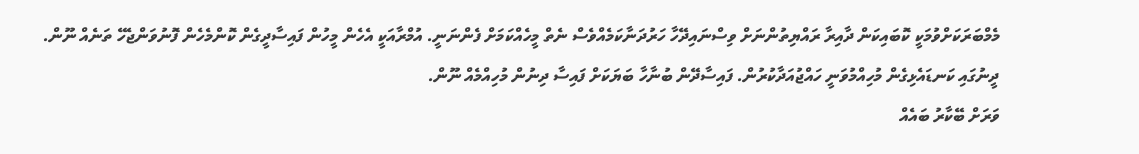މެމްބަރަކަށްވުމަކީ ކޮބައިކަން ދާއިރާ ރައްޔިތުންނަށް ވިސްނައިދޭހާ ހަރުދަނާކަމެއްވެސް ނެތް މީހެއްކަމަށް ފެންނަނީ. އުމްރާއަކީ އެހެން މީހުން ފައިސާދީގެން ކޮންމެހެން ފޮނުވަންޖެހޭ ތަނެއް ނޫން. ދީނުގައި ކަނޑައެޅިގެން މުހިއްމުވަނީ ހައްޖުއަދާކުރުން. ފައިސާދޭން ބުނާހާ ބަޔަކަށް ފައިސާ ދިނުން މުހިއްމެއް ނޫން.
ވަރަށް ބޭކާރު ބައެއް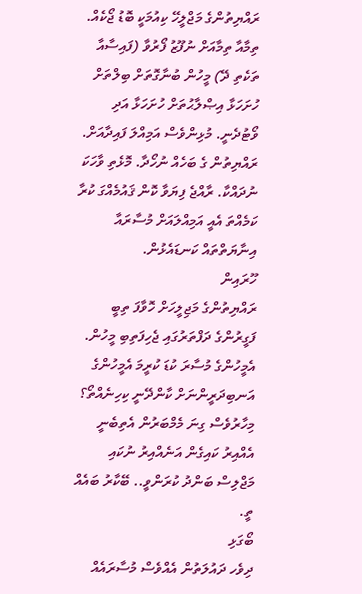ރައްޔިތުންގެ މަޖްލީހޭ ކިއުމަކީ ބޮޑު ޖޯކެއް. ތިމާއާ ތިމާއަށް ނުފޫޒު ފޯރުވާ (ފައިސާއާ ތަކެތި ދޭ) މީހުން ބުނާގޮތަށް ބިލްތަށް ހުށަހަޅާ އިޞްލާޙުތަށް ހުށަހަޅާ އަދި ވޯޓުދެނީ. މުޅިންވެސް އަމިއްލަ ފައިދާއަށް. ރައްޔިތުން ގެ ބަހެއް ނުހޯދާ. މޮޅެތި ވާހަކަ ނުދައްކާ. ރާއްޖެ ފިޔަވާ ކޮން ޤައުމެއްގަ ކުރާ ކަމެއްތަ އެއީ އަމިއްލައަށް މުސާރައާ އިނާޔަތްތައް ކަނޑައެޅުން.
ހޫރައިން
ރައްޔިތުންގެ މަޖިލީހަށް ހޮވާފަ ތިބީ ފަގީރުންގެ ދަފްތަރުގައި ޖެހިފަތިބި މީހުން. އެމީހުންގެ މުސާރަ ކުޑަ ކުރީމަ އެމީހުންގެ އަނބިދަރީންނަށް ކާންދޭނީ ކިހިނެއްތޯ؟ މިހާރުވެސް ގިނަ މެމްބަރުން އެތިބެނީ އެއްއިރު ކައިގެން އަނެއްއިރު ނުކައި
މަޖްލިސް ބަންދު ކުރަންވީ.. ބޭކާރު ބައެއް ތީ.
ބޯގަޅި
ދިވެހ ދައުލަތުން އެއްވެސް މުސާރައެއް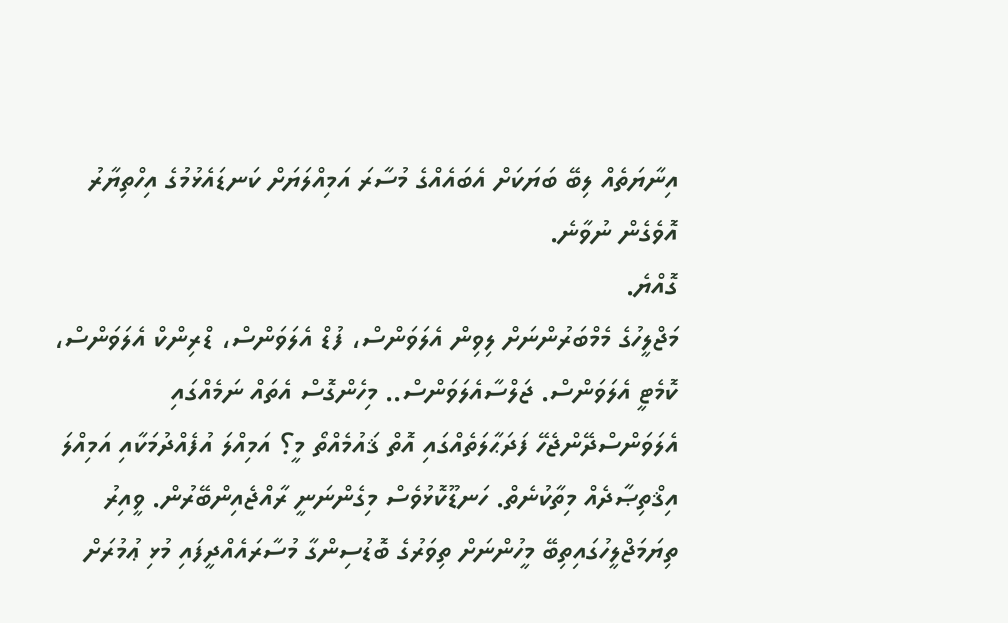އިނާޔަތެއް ލިބޭ ބަޔަކަށް އެބައެއްގެ މުސާރަ އަމިއްލަޔަށް ކަނޑައެޅުމުގެ އިހްތިޔާރު އޮވެގެން ނުވާނެ.
ގޮއްޔެ.
މަޖްލީހުގެ މެމްބަރުންނަށް ލިވިން އެލަވަންސް، ފުޑް އެލަވަންސް، ޑްރިންކް އެލަވަންސް، ކޮމެޓީ އެލަވަންސް. ޖަލްސާއެލަވަންސް.. މިހެންގޮސް އެތައް ނަމެއްގައި އެލަވަންސްދޭންޖެހޭ ފަދަޙާލަތެއްގައި އޮތް ޤައުމެއްތޯ މީ؟ އަމިއްލަ އުފެއްދުމަކާއި އަމިއްލަ އިޤްތިޞާދެއް މިތާކުނެތް. ހަނޑޫކޮޅުވެސް މިގެންނަނީ ރާއްޖެއިންބޭރުން. ވީއިރު ތިޔަމަޖްލީހުގައިތިބޭ މީހުންނަށް ތިވަރުގެ ބޮޑުސިންގާ މުސާރައެއްދީފައި މުޅި ޢުމުރަށް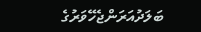ބަލަދުއަރަންޖެހޭވަރުގެ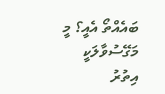ބައެއްތޯ އެއީ؟ މީ މަގޭސުވާލަކީ
އިތުރު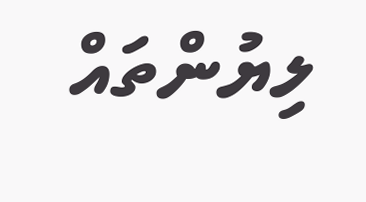ލިޔުންތައް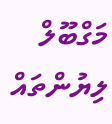މަގްބޫލް ލިޔުންތައް